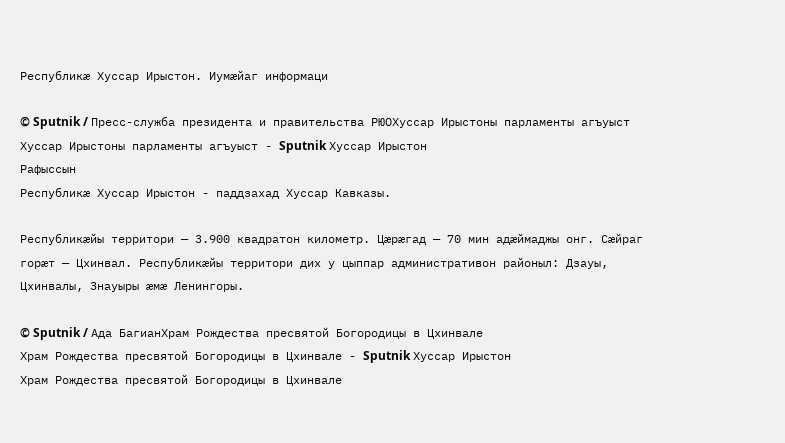Республикӕ Хуссар Ирыстон. Иумӕйаг информаци

© Sputnik / Пресс-служба президента и правительства РЮОХуссар Ирыстоны парламенты агъуыст
Хуссар Ирыстоны парламенты агъуыст - Sputnik Хуссар Ирыстон
Рафыссын
Республикӕ Хуссар Ирыстон - паддзахад Хуссар Кавказы.

Республикӕйы территори — 3.900 квадратон километр. Цӕрӕгад — 70 мин адӕймаджы онг. Сӕйраг горӕт — Цхинвал. Республикӕйы территори дих у цыппар административон районыл: Дзауы, Цхинвалы, Знауыры ӕмӕ Ленингоры.

© Sputnik / Ада БагианХрам Рождества пресвятой Богородицы в Цхинвале
Храм Рождества пресвятой Богородицы в Цхинвале - Sputnik Хуссар Ирыстон
Храм Рождества пресвятой Богородицы в Цхинвале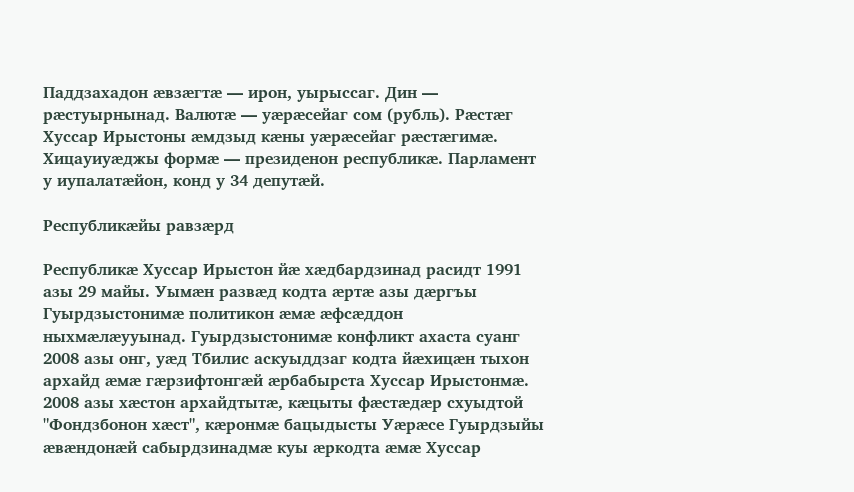Паддзахадон ӕвзӕгтӕ — ирон, уырыссаг. Дин — рӕстуырнынад. Валютӕ — уӕрӕсейаг сом (рубль). Рӕстӕг Хуссар Ирыстоны ӕмдзыд кӕны уӕрӕсейаг рӕстӕгимӕ. Хицауиуӕджы формӕ — президенон республикӕ. Парламент у иупалатӕйон, конд у 34 депутӕй.

Республикӕйы равзӕрд

Республикӕ Хуссар Ирыстон йӕ хӕдбардзинад расидт 1991 азы 29 майы. Уымӕн развӕд кодта ӕртӕ азы дӕргъы Гуырдзыстонимӕ политикон ӕмӕ ӕфсӕддон ныхмӕлӕууынад. Гуырдзыстонимӕ конфликт ахаста суанг 2008 азы онг, уӕд Тбилис аскуыддзаг кодта йӕхицӕн тыхон архайд ӕмӕ гӕрзифтонгӕй ӕрбабырста Хуссар Ирыстонмӕ. 2008 азы хӕстон архайдтытӕ, кӕцыты фӕстӕдӕр схуыдтой "Фондзбонон хӕст", кӕронмӕ бацыдысты Уӕрӕсе Гуырдзыйы ӕвӕндонӕй сабырдзинадмӕ куы ӕркодта ӕмӕ Хуссар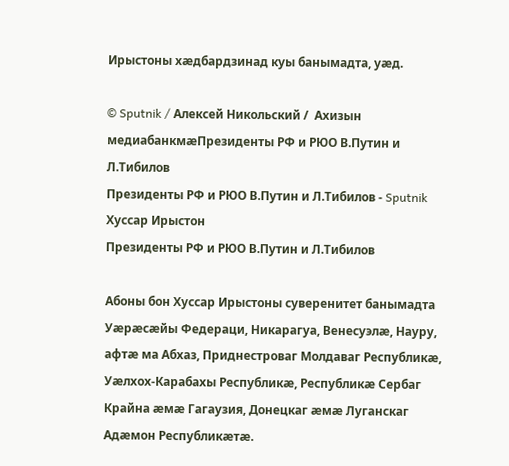Ирыстоны хӕдбардзинад куы банымадта, уӕд.

© Sputnik / Алексей Никольский /  Ахизын медиабанкмæПрезиденты РФ и РЮО В.Путин и Л.Тибилов
Президенты РФ и РЮО В.Путин и Л.Тибилов - Sputnik Хуссар Ирыстон
Президенты РФ и РЮО В.Путин и Л.Тибилов

Абоны бон Хуссар Ирыстоны суверенитет банымадта Уӕрӕсӕйы Федераци, Никарагуа, Венесуэлӕ, Науру, афтӕ ма Абхаз, Приднестроваг Молдаваг Республикӕ, Уӕлхох-Карабахы Республикӕ, Республикӕ Сербаг Крайна ӕмӕ Гагаузия, Донецкаг ӕмӕ Луганскаг Адӕмон Республикӕтӕ.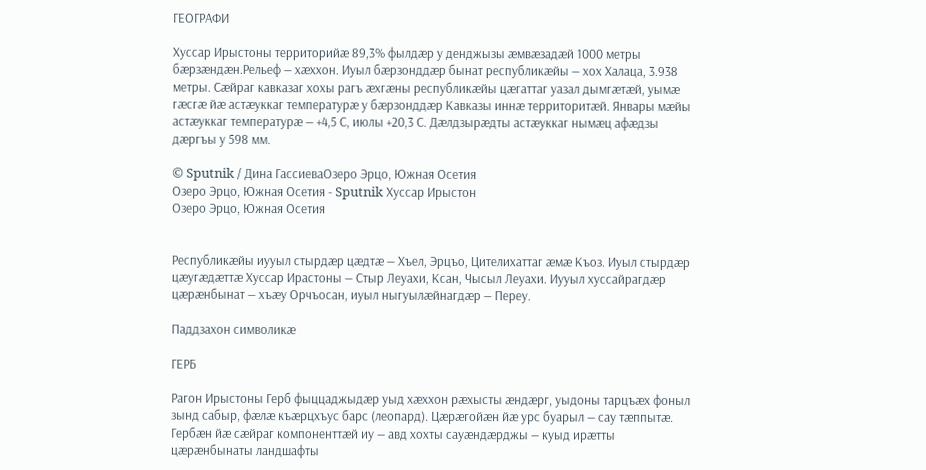ГЕОГРАФИ

Хуссар Ирыстоны территорийӕ 89,3% фылдӕр у денджызы ӕмвӕзадӕй 1000 метры бӕрзӕндӕн.Рельеф — хӕххон. Иуыл бӕрзонддӕр бынат республикӕйы — хох Халаца, 3.938 метры. Сӕйраг кавказаг хохы рагъ ӕхгӕны республикӕйы цӕгаттаг уазал дымгӕтӕй, уымӕ гӕсгӕ йӕ астӕуккаг температурӕ у бӕрзонддӕр Кавказы иннӕ территоритӕй. Январы мӕйы астӕуккаг температурӕ — +4,5 С, июлы +20,3 С. Дӕлдзырӕдты астӕуккаг нымӕц афӕдзы дӕргъы у 598 мм.

© Sputnik / Дина ГассиеваОзеро Эрцо, Южная Осетия
Озеро Эрцо, Южная Осетия - Sputnik Хуссар Ирыстон
Озеро Эрцо, Южная Осетия


Республикӕйы иууыл стырдӕр цӕдтӕ — Хъел, Эрцъо, Цителихаттаг ӕмӕ Къоз. Иуыл стырдӕр цӕугӕдӕттӕ Хуссар Ирастоны — Стыр Леуахи, Ксан, Чысыл Леуахи. Иууыл хуссайрагдӕр цӕрӕнбынат — хъӕу Орчъосан, иуыл ныгуылӕйнагдӕр — Переу.

Паддзахон символикӕ

ГЕРБ

Рагон Ирыстоны Герб фыццаджыдӕр уыд хӕххон рӕхысты ӕндӕрг, уыдоны тарцъӕх фоныл зынд сабыр, фӕлӕ къӕрцхъус барс (леопард). Цӕрӕгойӕн йӕ урс буарыл — сау тӕппытӕ. Гербӕн йӕ сӕйраг компоненттӕй иу — авд хохты сауӕндӕрджы — куыд ирӕтты цӕрӕнбынаты ландшафты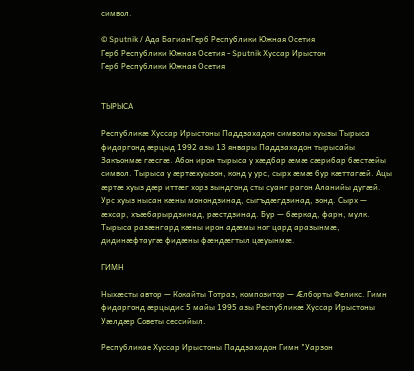символ.

© Sputnik / Ада БагианГерб Республики Южная Осетия
Герб Республики Южная Осетия - Sputnik Хуссар Ирыстон
Герб Республики Южная Осетия


ТЫРЫСА

Республикæ Хуссар Ирыстоны Паддзахадон символы хуызы Тырыса фидаргонд æрцыд 1992 азы 13 январы Паддзахадон тырысайы Закъонмæ гæсгæ. Абон ирон тырыса у хæдбар æмæ сæрибар бæстæйы символ. Тырыса у ӕртӕхуызон, конд у урс, сырх ӕмӕ бур кӕттагӕй. Ацы ӕртӕ хуыз дӕр иттӕг хорз зындгонд сты суанг рагон Аланийы дугӕй. Урс хуыз нысан кӕны монондзинад, сыгъдӕгдзинад, зонд. Сырх — ӕхсар, хъӕбарырдзинад, рӕстдзинад. Бур — бӕркад, фарн, мулк. Тырыса разæнгард кæны ирон адӕмы ног цард аразынмæ, дидинæфтаугæ фидæны фæндæгтыл цæуынмæ.

ГИМН

Ныхӕсты автор — Кокайты Тотраз, композитор — Ӕлборты Феликс. Гимн фидаргонд ӕрцыдис 5 майы 1995 азы Республикӕ Хуссар Ирыстоны Уӕлдӕр Советы сессийыл.

Республикае Хуссар Ирыстоны Паддзахадон Гимн "Уарзон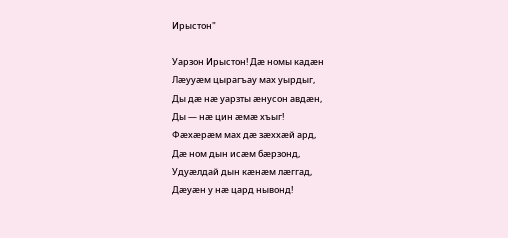Ирыстон"

Уарзон Ирыстон! Дæ номы кадæн
Лæууæм цырагъау мах уырдыг,
Ды дæ нæ уарзты æнусон авдæн,
Ды — нæ цин æмæ хъыг!
Фæхæрæм мах дæ зæххæй ард,
Дæ ном дын исæм бæрзонд,
Удуæлдай дын кæнæм лæггад,
Дæуæн у нæ цард нывонд!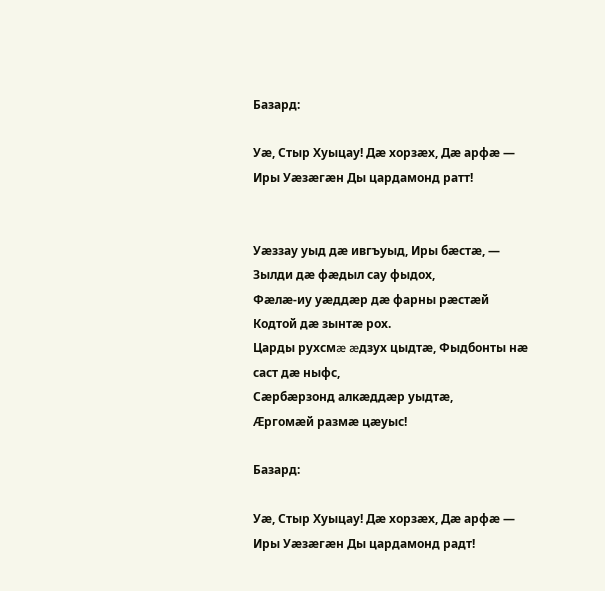Базард:

Уæ, Стыр Хуыцау! Дæ хорзæх, Дæ арфæ —
Иры Уæзæгæн Ды цардамонд ратт!


Уæззау уыд дæ ивгъуыд, Иры бæстæ, —
Зылди дæ фæдыл сау фыдох,
Фæлæ-иу уæддæр дæ фарны рæстæй
Кодтой дæ зынтæ рох.
Царды рухсмæ æдзух цыдтæ, Фыдбонты нæ саст дæ ныфс,
Сæрбæрзонд алкæддæр уыдтæ,
Æргомæй размæ цæуыс!

Базард:

Уæ, Стыр Хуыцау! Дæ хорзæх, Дæ арфæ —
Иры Уæзæгæн Ды цардамонд радт!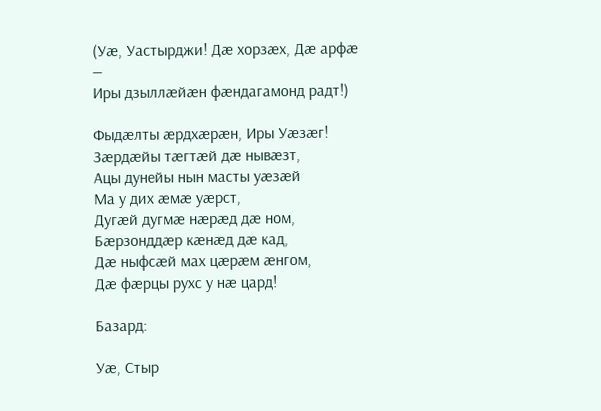(Уæ, Уастырджи! Дæ хорзæх, Дæ арфæ —
Иры дзыллæйæн фæндагамонд радт!)

Фыдæлты æрдхæрæн, Иры Уæзæг!
Зæрдæйы тæгтæй дæ нывæзт,
Ацы дунейы нын масты уæзæй
Ма у дих æмæ уæрст,
Дугæй дугмæ нæрæд дæ ном,
Бæрзонддæр кæнæд дæ кад,
Дæ ныфсæй мах цæрæм æнгом,
Дæ фæрцы рухс у нæ цард!

Базард:

Уæ, Стыр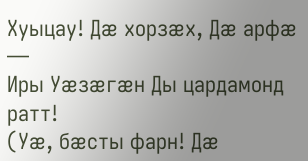Хуыцау! Дæ хорзæх, Дæ арфæ —
Иры Уæзæгæн Ды цардамонд ратт!
(Уæ, бæсты фарн! Дæ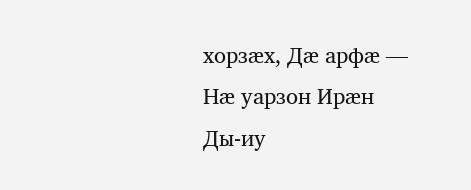хорзæх, Дæ арфæ —
Нæ уарзон Ирæн Ды-иу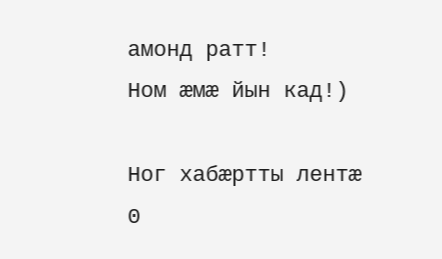амонд ратт!
Ном æмæ йын кад!)

Ног хабӕртты лентӕ
0